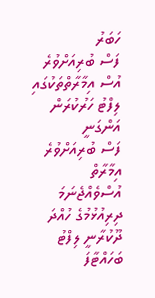ހަބަރު
ފަސް ބުރިއަށްވުރެ އުސް އިމާރާތްތަކުގައި ލިފްޓު ހަރުކުރަން އަންގަނީ
ފަސް ބުރިއަށްވުރެ އިމާރާތް އުސްވެއްޖެނަމަ ދިރިއުޅުމުގެ ހުއްދަ ދޫކުރާނީ ލިފްޓު ބަހައްޓާފަ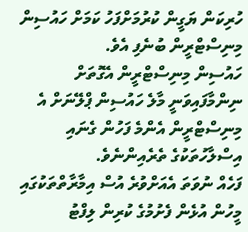ހުރިކަން ޔަގީން ކުރުމަށްފަހު ކަމަށް ހައުސިން މިނިސްޓްރީން ބުނެފި އެވެ.
ހައުސިން މިނިސްޓްރީން އެގޮތަށް ނިންމާފައިވަނީ މާލެ ހައުސިން ޕްލޭނަށް އެ މިނިސްޓްރީން އެންމެ ފަހުން ގެނައި އިސްލާހުތަކުގެ ތެރެއިންނެވެ.
ފަހެއް ނުވަތަ އެއަށްވުރެ އުސް އިމާރާތްތަކުގައި މީހުން އުޅެން ފެށުމުގެ ކުރިން ލިފްޓު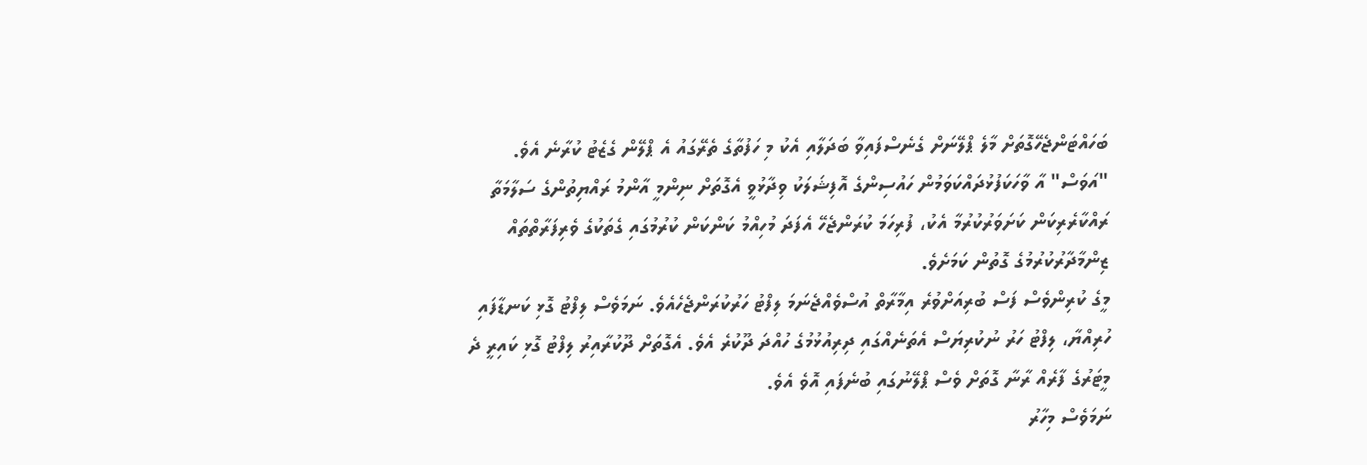ބަހައްޓަންޖެހޭގޮތަށް މާލެ ޕްލޭނަށް ގެނެސްފައިވާ ބަދަލާއި އެކު މި ހަފުތާގެ ތެރޭގައު އެ ޕްލޭން ގެޒެޓު ކުރާނެ އެވެ.
"އަވަސް" އާ ވާހަކަފުޅުދައްކަވަމުން ހައުސިންގެ އޮފިޝަލަކު ވިދާޅުވީ އެގޮތަށް ނިންމީ އާންމު ރައްޔިތުންގެ ސަލާމަތާ ރައްކާރެރިކަން ކަށަވަރުކުރުމާ އެކު، ފުރިހަމަ ކުރަންޖެހޭ އެފަދަ މުހިއްމު ކަންކަން ކުރުމުގައި ގެތަކުގެ ވެރިފަރާތްތައް ޒިންމާދާރުކުރުމުގެ ގޮތުން ކަމަށެވެ.
މީގެ ކުރިންވެސް ފަސް ބުރިއަށްވުރެ އިމާރާތް އުސްވެއްޖެނަމަ ލިފްޓު ހަރުކުރަންޖެހެއެވެ. ނަމަވެސް ލިފްޓު ގޮޅި ކަނޑާފައި ހުރިއްޔާ، ލިފްޓު ހަރު ނުކުރިޔަސް އެތަނެއްގައި ދިރިއުޅުމުގެ ހުއްދަ ދޫކުރެ އެވެ. އެގޮތަށް ދޫކުރާއިރު ލިފްޓު ގޮޅި ކައިރީ ދެ މީޓަރުގެ ފާރެއް ރާނާ ގޮތަށް ވެސް ޕްލޭނުގައި ބުނެފައި އޮވެ އެވެ.
ނަމަވެސް މިހާރު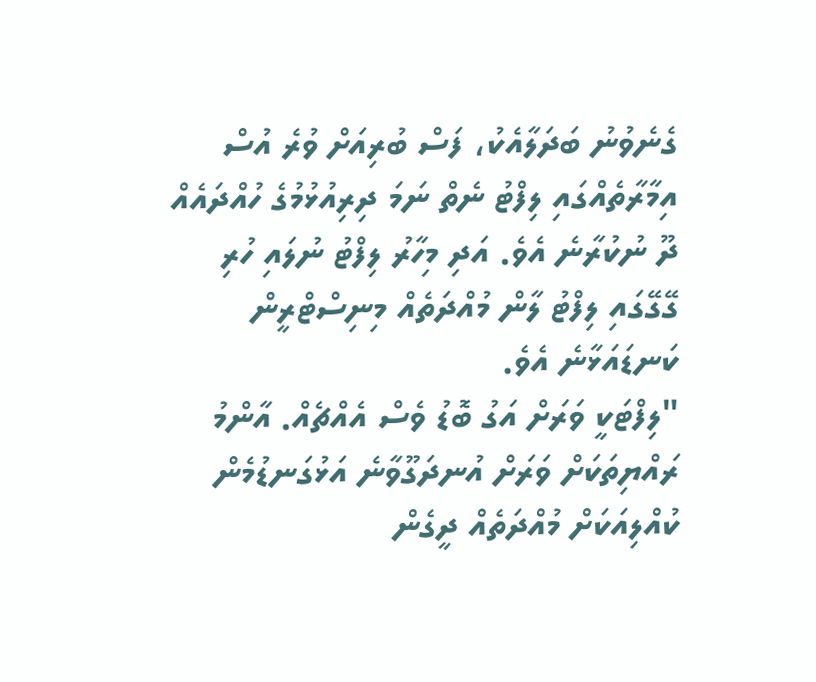ގެނެވުނު ބަދަލާއެކު، ފަސް ބުރިއަށް ވުރެ އުސް އިމާރާތެއްގައި ލިފްޓު ނެތް ނަމަ ދިރިއުޅުމުގެ ހުއްދައެއް ދޫ ނުކުރާނެ އެވެ. އަދި މިހާރު ލިފްޓު ނުލައި ހުރި ގޭގޭގައި ލިފްޓު ލާން މުއްދަތެއް މިނިސްޓްރީން ކަނޑައަޅާނެ އެވެ.
"ލިފްޓަކީ ވަރަށް އަގު ބޮޑު ވެސް އެއްޗެއް. އާންމު ރައްޔިތަކަށް ވަރަށް އުނދަގޫވާނެ އަޅުގަނޑުމެން ކުއްލިއަކަށް މުއްދަތެއް ދީގެން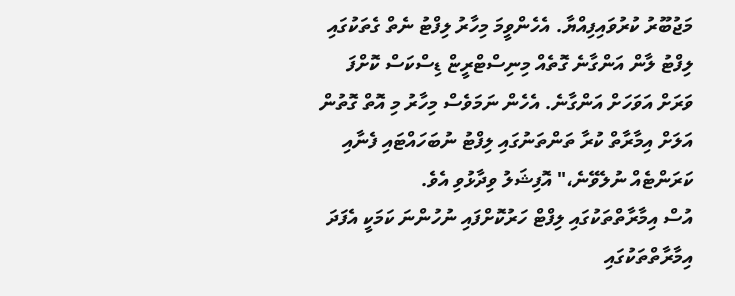މަޖުބޫރު ކުރުވައިފިއްޔާ. އެހެންވީމަ މިހާރު ލިފްޓު ނެތް ގެތަކުގައި ލިފްޓު ލާން އަންގާނެ ގޮތެއް މިނިސްޓްރީޏް ޑިސްކަސް ކޮށްފަ ވަރަށް އަވަހަށް އަންގާނެ. އެހެން ނަމަވެސް މިހާރު މި އޮތް ގޮތުން އަލަށް އިމާރާތް ކުރާ ތަންތަނުގައި ލިފްޓު ނުބަހައްޓައި ފެނާއި ކަރަންޓެއް ނުލެވޭނެ،" އޮފިޝަލު ވިދާޅުވި އެވެ.
އުސް އިމާރާތްތަކުގައި ލިފްޓް ހަރުކޮށްފައި ނުހުންނަ ކަމަކީ އެފަދަ އިމާރާތްތަކުގައި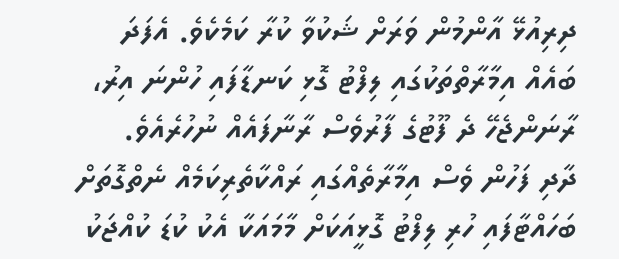ދިރިއުޅޭ އާންމުން ވަރަށް ޝަކުވާ ކުރާ ކަމެކެވެ. އެފަދަ ބައެއް އިމާރާތްތަކުގައި ލިފްޓު ގޮޅި ކަނޑާފައި ހުންނަ އިރު، ރާނަންޖެހޭ ދެ ފޫޓުގެ ފާރުވެސް ރާނާފައެއް ނުހުރެއެވެ.
ދާދި ފަހުން ވެސް އިމާރާތެއްގައި ރައްކާތެރިކަމެއް ނެތްގޮތަށް ބަހައްޓާފައި ހުރި ލިފްޓު ގޮޅީއަކަށް މާމައަކާ އެކު ކުޑަ ކުއްޖަކު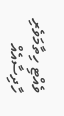ވެއްޓި ހިތާމަވެރި ހާދިސާއެއް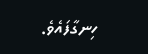ހިނގާފައެވެ.